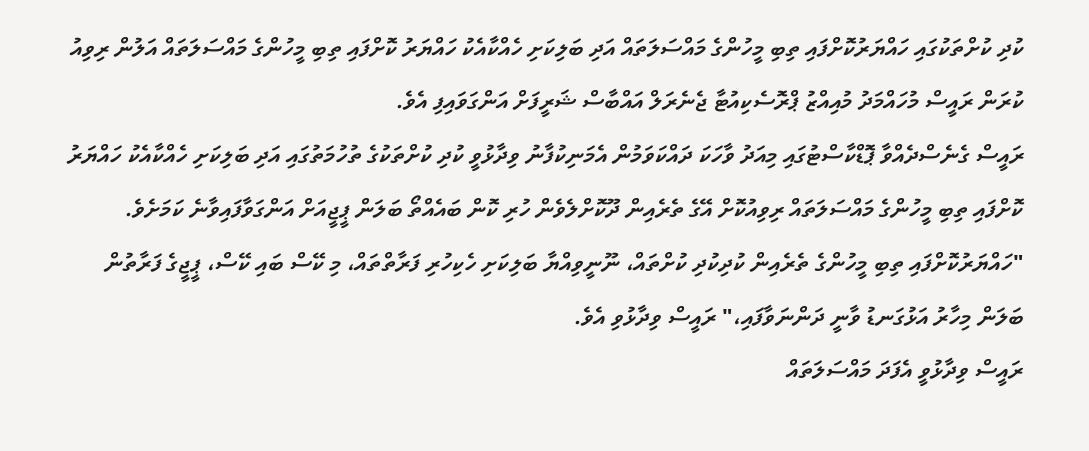ކުދި ކުށްތަކުގައި ހައްޔަރުކޮށްފައި ތިބި މީހުންގެ މައްސަލަތައް އަދި ބަލިކަށި ހެއްކާއެކު ހައްޔަރު ކޮށްފައި ތިބި މީހުންގެ މައްސަލަތައް އަލުން ރިވިއު ކުރަން ރައީސް މުހައްމަދު މުއިއްޒު ޕްރޮސެކިއުޓާ ޖެނެރަލް އައްބާސް ޝަރީފަށް އަންގަވައިފި އެވެ.
ރައީސް ގެނެސްދެއްވާ ޕޮޑްކާސްޓުގައި މިއަދު ވާހަކަ ދައްކަވަމުން އެމަނިކުފާނު ވިދާޅުވީ ކުދި ކުށްތަކުގެ ތުހުމަތުގައި އަދި ބަލިކަށި ހެއްކާއެކު ހައްޔަރު ކޮށްފައި ތިބި މީހުންގެ މައްސަލަތައް ރިވިއުކޮށް އޭގެ ތެރެއިން ދޫކޮށްލެވެން ހުރި ކޮން ބައެއްތޯ ބަލަން ޕީޖީއަށް އަންގަވާފައިވާނެ ކަމަށެވެ.
"ހައްޔަރުކޮށްފައި ތިބި މީހުންގެ ތެރެއިން ކުދިކުދި ކުށްތައް، ނޫނީވިއްޔާ ބަލިކަށި ހެކިހުރި ފަރާތްތައް، މި ކޭސް ބައި ކޭސް، ޕީޖީގެ ފަރާތުން ބަލަން މިހާރު އަޅުގަނޑު ވާނީ ދަންނަވާފައި،" ރައީސް ވިދާޅުވި އެވެ.
ރައީސް ވިދާޅުވީ އެފަދަ މައްސަލަތައް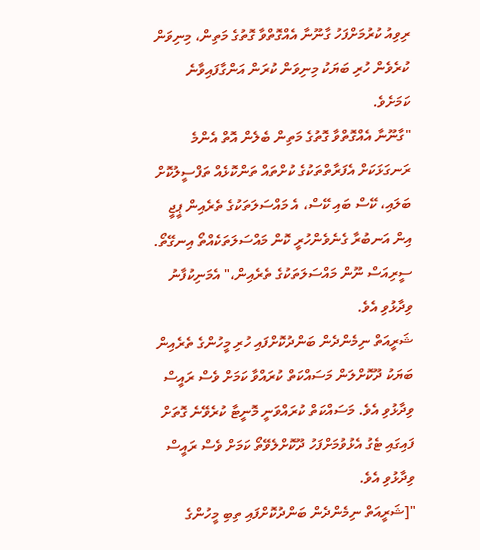ރިވިއު ކުރުމަށްފަހު ގާނޫނާ އެއްގޮތްވާ ގޮތުގެ މަތިން، މިނިވަން ކުރެވެން ހުރި ބަޔަކު މިނިވަން ކުރަން އަންގާފައިވާނެ ކަމަށެވެ.
"ގާނޫނާ އެއްގޮތްވާ ގޮތުގެ މަތިން ބެލެން އޮތް އެންމެ ރަނގަޅަކަށް އެފަރާތްތަކުގެ ކުށްތައް ތަންކޮޅެއް ތަފްސީލުކޮށް ބަލައި، ކޭސް ބައި ކޭސް، އެ މައްސަލަތަކުގެ ތެރެއިން ޕީޖީ އިން އަނބުރާ ގެނެވެންހުރީ ކޮން މައްސަލަތަކެއްތޯ އިނގޭތޯ. ސީރިއަސް ނޫން މައްސަލަތަކުގެ ތެރެއިން،" އެމަނިކުފާނު ވިދާޅުވި އެވެ.
ޝަރީއަތް ނިމެންދެން ބަންދުކޮށްފައި ހުރި މީހުންގެ ތެރެއިން ބަޔަކު ދޫކޮށްލަން މަސައްކަތް ކުރައްވާ ކަމަށް ވެސް ރައީސް ވިދާޅުވި އެވެ. މަސައްކަތް ކުރައްވަނީ މޮނީޓާ ކުރެވޭނެ ގޮތަށް ފައިގައި ޓެގު އެޅުވުމަށްފަހު ދޫކޮށްލެވޭތޯ ކަމަށް ވެސް ރައީސް ވިދާޅުވި އެވެ.
"[ޝަރީއަތް ނިމެންދެން ބަންދުކޮށްފައި ތިބި މީހުންގެ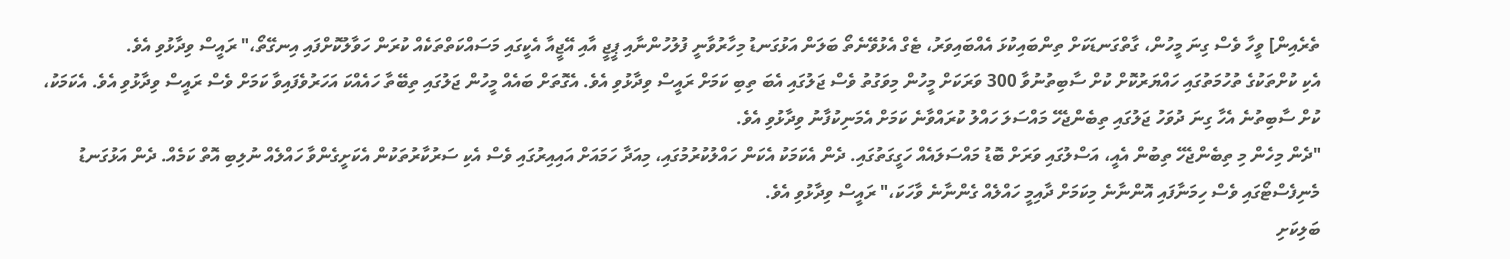ތެރެއިން] ވީހާ ވެސް ގިނަ މީހުން، ގާތްގަނޑަކަށް ތިންބައިކުޅަ އެއްބައިވަރު، ޓެގް އެޅުވޭނެތޯ ބަލަން އަޅުގަނޑު މިހާރުވާނީ ފުލުހުންނާއި ޕީޖީ އާއި އޭޖީއާ އެކީގައި މަސައްކަތްތަކެއް ކުރަން ހަވާލުކޮށްފައި އިނގޭތޯ،" ރައީސް ވިދާޅުވި އެވެ.
އެކި ކުށްތަކުގެ ތުހުމަތުގައި ހައްޔަރުކޮށް ކުށް ސާބިތުނުވާ 300 ވަރަކަށް މީހުން މިވަގުތު ވެސް ޖަލުގައި އެބަ ތިބި ކަމަށް ރައީސް ވިދާޅުވި އެވެ. އެގޮތަށް ބައެއް މީހުން ޖަލުގައި ތިބޭތާ ހައެއްކަ އަހަރުވެފައިވާ ކަމަށް ވެސް ރައީސް ވިދާޅުވި އެވެ. އެކަމަކު، ކުށް ސާބިތުނެ އެހާ ގިނަ ދުވަހު ޖަލުގައި ތިބެންޖެހޭ މައްސަލަ ހައްލު ކުރައްވާނެ ކަމަށް އެމަނިކުފާނު ވިދާޅުވި އެވެ.
"ދެން މިހެން މި ތިބެންޖެހޭ ތިބުން އެއީ، އަސްލުގައި ވަރަށް ބޮޑު މައްސަލައެއް ހަގީގަތުގައި. ދެން އެކަމަކު އެކަން ހައްލުކުރުމުގައި، މިއަދާ ހަމައަށް އައިއިރުގައި ވެސް އެކި ސަރުކާރުތަކުން އެކަށީގެންވާ ހައްލެއް ނުލިބި އޮތް ކަމެއް. ދެން އަޅުގަނޑު މެނިފެސްޓޯގައި ވެސް ހިމަނާފައި އޮންނާނެ މިކަމަށް ދާއިމީ ހައްލެއް ގެންނާނެ ވާހަކަ،" ރައީސް ވިދާޅުވި އެވެ.
ބަލިކަށި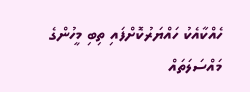ހެއްކާއެކު ހައްޔަރުކޮށްފައި ތިބި މީހުންގެ މައްސަލަތައް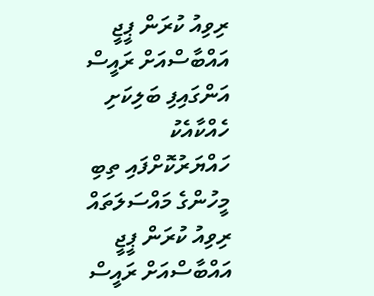ރިވިއު ކުރަން ޕީޖީ އައްބާސްއަށް ރައީސް އަންގައިފި ބަލިކަށި ހެއްކާއެކު ހައްޔަރުކޮށްފައި ތިބި މީހުންގެ މައްސަލަތައް ރިވިއު ކުރަން ޕީޖީ އައްބާސްއަށް ރައީސް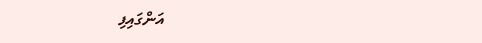އަންގައިފި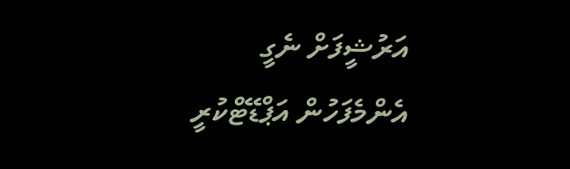އަރުޝީފަށް ނެގީ
އެންމެފަހުން އަޕްޑޭޓްކުރީ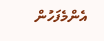އެންމެފަހުން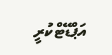އަޕްޑޭޓްކުރީ